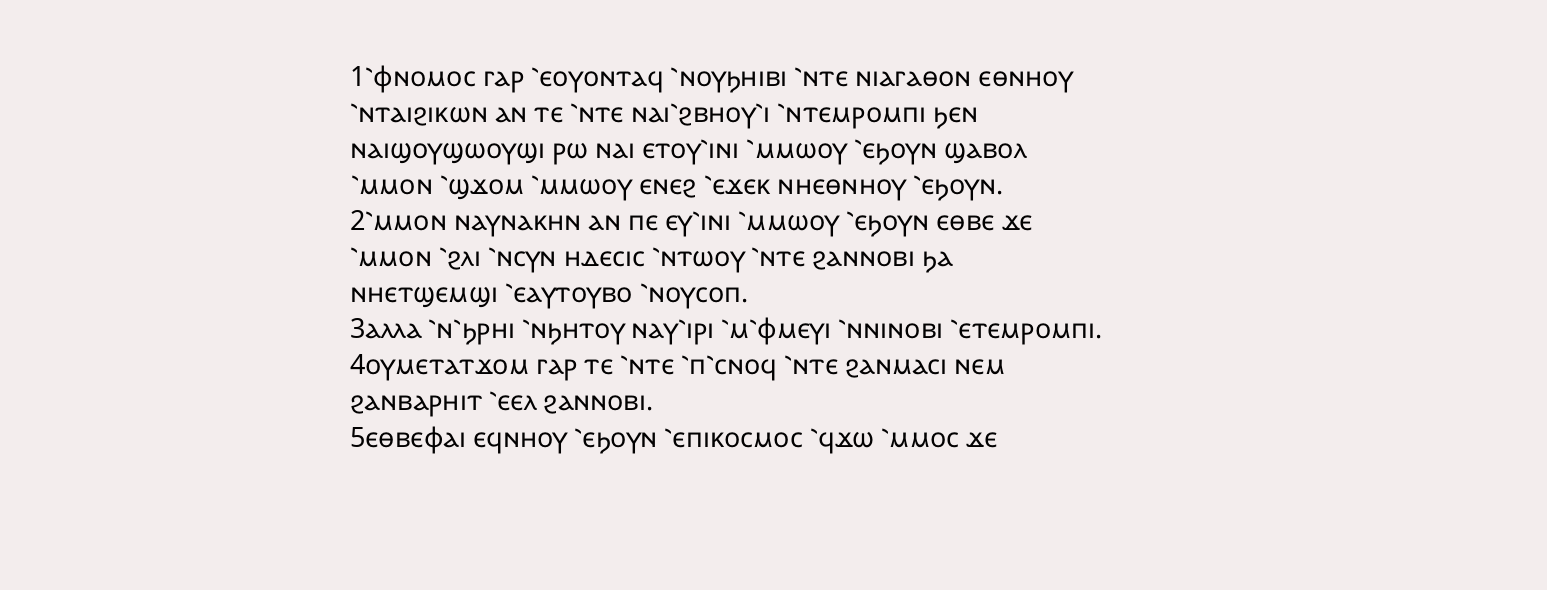1⳿ⲫⲛⲟⲙⲟⲥ ⲅⲁⲣ ⳿ⲉⲟⲩⲟⲛⲧⲁϥ ⳿ⲛⲟⲩϧⲏⲓⲃⲓ ⳿ⲛⲧⲉ ⲛⲓⲁⲅⲁⲑⲟⲛ ⲉⲑⲛⲏⲟⲩ ⳿ⲛⲧⲁⲓϩⲓⲕⲱⲛ ⲁⲛ ⲧⲉ ⳿ⲛⲧⲉ ⲛⲁⲓ⳿ϩⲃⲏⲟⲩ⳿ⲓ ⳿ⲛⲧⲉⲙⲣⲟⲙⲡⲓ ϧⲉⲛ ⲛⲁⲓϣⲟⲩϣⲱⲟⲩϣⲓ ⲣⲱ ⲛⲁⲓ ⲉⲧⲟⲩ⳿ⲓⲛⲓ ⳿ⲙⲙⲱⲟⲩ ⳿ⲉϧⲟⲩⲛ ϣⲁⲃⲟⲗ ⳿ⲙⲙⲟⲛ ⳿ϣϫⲟⲙ ⳿ⲙⲙⲱⲟⲩ ⲉⲛⲉϩ ⳿ⲉϫⲉⲕ ⲛⲏⲉⲑⲛⲏⲟⲩ ⳿ⲉϧⲟⲩⲛ.
2⳿ⲙⲙⲟⲛ ⲛⲁⲩⲛⲁⲕⲏⲛ ⲁⲛ ⲡⲉ ⲉⲩ⳿ⲓⲛⲓ ⳿ⲙⲙⲱⲟⲩ ⳿ⲉϧⲟⲩⲛ ⲉⲑⲃⲉ ϫⲉ ⳿ⲙⲙⲟⲛ ⳿ϩⲗⲓ ⳿ⲛⲥⲩⲛ ⲏⲇⲉⲥⲓⲥ ⳿ⲛⲧⲱⲟⲩ ⳿ⲛⲧⲉ ϩⲁⲛⲛⲟⲃⲓ ϧⲁ ⲛⲏⲉⲧϣⲉⲙϣⲓ ⳿ⲉⲁⲩⲧⲟⲩⲃⲟ ⳿ⲛⲟⲩⲥⲟⲡ.
3ⲁⲗⲗⲁ ⳿ⲛ⳿ϧⲣⲏⲓ ⳿ⲛϧⲏⲧⲟⲩ ⲛⲁⲩ⳿ⲓⲣⲓ ⳿ⲙ⳿ⲫⲙⲉⲩⲓ ⳿ⲛⲛⲓⲛⲟⲃⲓ ⳿ⲉⲧⲉⲙⲣⲟⲙⲡⲓ.
4ⲟⲩⲙⲉⲧⲁⲧϫⲟⲙ ⲅⲁⲣ ⲧⲉ ⳿ⲛⲧⲉ ⳿ⲡ⳿ⲥⲛⲟϥ ⳿ⲛⲧⲉ ϩⲁⲛⲙⲁⲥⲓ ⲛⲉⲙ ϩⲁⲛⲃⲁⲣⲏⲓⲧ ⳿ⲉⲉⲗ ϩⲁⲛⲛⲟⲃⲓ.
5ⲉⲑⲃⲉⲫⲁⲓ ⲉϥⲛⲏⲟⲩ ⳿ⲉϧⲟⲩⲛ ⳿ⲉⲡⲓⲕⲟⲥⲙⲟⲥ ⳿ϥϫⲱ ⳿ⲙⲙⲟⲥ ϫⲉ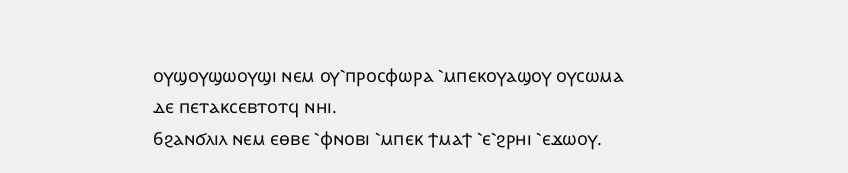ⲟⲩϣⲟⲩϣⲱⲟⲩϣⲓ ⲛⲉⲙ ⲟⲩ⳿ⲡⲣⲟⲥⲫⲱⲣⲁ ⳿ⲙⲡⲉⲕⲟⲩⲁϣⲟⲩ ⲟⲩⲥⲱⲙⲁ ⲇⲉ ⲡⲉⲧⲁⲕⲥⲉⲃⲧⲟⲧϥ ⲛⲏⲓ.
6ϩⲁⲛϭⲗⲓⲗ ⲛⲉⲙ ⲉⲑⲃⲉ ⳿ⲫⲛⲟⲃⲓ ⳿ⲙⲡⲉⲕ ϯⲙⲁϯ ⳿ⲉ⳿ϩⲣⲏⲓ ⳿ⲉϫⲱⲟⲩ.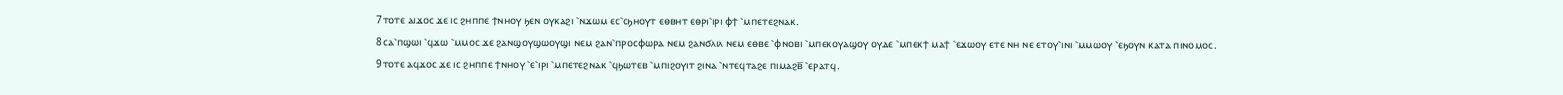7ⲧⲟⲧⲉ ⲁⲓϫⲟⲥ ϫⲉ ⲓⲥ ϩⲏⲡⲡⲉ ϯⲛⲏⲟⲩ ϧⲉⲛ ⲟⲩⲕⲁϩⲓ ⳿ⲛϫⲱⲙ ⲉⲥ⳿ⲥϧⲏⲟⲩⲧ ⲉⲑⲃⲏⲧ ⲉⲑⲣⲓ⳿ⲓⲣⲓ ⲫϯ ⳿ⲙⲡⲉⲧⲉϩⲛⲁⲕ.
8ⲥⲁ⳿ⲡϣⲱⲓ ⳿ϥϫⲱ ⳿ⲙⲙⲟⲥ ϫⲉ ϩⲁⲛϣⲟⲩϣⲱⲟⲩϣⲓ ⲛⲉⲙ ϩⲁⲛ⳿ⲡⲣⲟⲥⲫⲱⲣⲁ ⲛⲉⲙ ϩⲁⲛϭⲗⲓⲗ ⲛⲉⲙ ⲉⲑⲃⲉ ⳿ⲫⲛⲟⲃⲓ ⳿ⲙⲡⲉⲕⲟⲩⲁϣⲟⲩ ⲟⲩⲇⲉ ⳿ⲙⲡⲉⲕϯ ⲙⲁϯ ⳿ⲉϫⲱⲟⲩ ⲉⲧⲉ ⲛⲏ ⲛⲉ ⲉⲧⲟⲩ⳿ⲓⲛⲓ ⳿ⲙⲙⲱⲟⲩ ⳿ⲉϧⲟⲩⲛ ⲕⲁⲧⲁ ⲡⲓⲛⲟⲙⲟⲥ.
9ⲧⲟⲧⲉ ⲁϥϫⲟⲥ ϫⲉ ⲓⲥ ϩⲏⲡⲡⲉ ϯⲛⲏⲟⲩ ⳿ⲉ⳿ⲓⲣⲓ ⳿ⲙⲡⲉⲧⲉϩⲛⲁⲕ ⳿ϥϧⲱⲧⲉⲃ ⳿ⲙⲡⲓϩⲟⲩⲓⲧ ϩⲓⲛⲁ ⳿ⲛⲧⲉϥⲧⲁϩⲉ ⲡⲓⲙⲁϩⲃ̅ ⳿ⲉⲣⲁⲧϥ.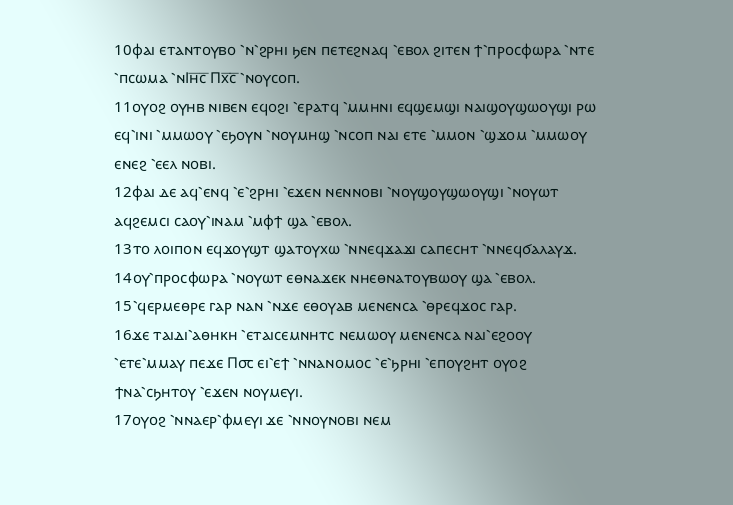10ⲫⲁⲓ ⲉⲧⲁⲛⲧⲟⲩⲃⲟ ⳿ⲛ⳿ϩⲣⲏⲓ ϧⲉⲛ ⲡⲉⲧⲉϩⲛⲁϥ ⳿ⲉⲃⲟⲗ ϩⲓⲧⲉⲛ ϯ⳿ⲡⲣⲟⲥⲫⲱⲣⲁ ⳿ⲛⲧⲉ ⳿ⲡⲥⲱⲙⲁ ⳿ⲛⲒⲏ̅ⲥ̅ Ⲡⲭ̅ⲥ̅ ⳿ⲛⲟⲩⲥⲟⲡ.
11ⲟⲩⲟϩ ⲟⲩⲏⲃ ⲛⲓⲃⲉⲛ ⲉϥⲟϩⲓ ⳿ⲉⲣⲁⲧϥ ⳿ⲙⲙⲏⲛⲓ ⲉϥϣⲉⲙϣⲓ ⲛⲁⲓϣⲟⲩϣⲱⲟⲩϣⲓ ⲣⲱ ⲉϥ⳿ⲓⲛⲓ ⳿ⲙⲙⲱⲟⲩ ⳿ⲉϧⲟⲩⲛ ⳿ⲛⲟⲩⲙⲏϣ ⳿ⲛⲥⲟⲡ ⲛⲁⲓ ⲉⲧⲉ ⳿ⲙⲙⲟⲛ ⳿ϣϫⲟⲙ ⳿ⲙⲙⲱⲟⲩ ⲉⲛⲉϩ ⳿ⲉⲉⲗ ⲛⲟⲃⲓ.
12ⲫⲁⲓ ⲇⲉ ⲁϥ⳿ⲉⲛϥ ⳿ⲉ⳿ϩⲣⲏⲓ ⳿ⲉϫⲉⲛ ⲛⲉⲛⲛⲟⲃⲓ ⳿ⲛⲟⲩϣⲟⲩϣⲱⲟⲩϣⲓ ⳿ⲛⲟⲩⲱⲧ ⲁϥϩⲉⲙⲥⲓ ⲥⲁⲟⲩ⳿ⲓⲛⲁⲙ ⳿ⲙⲫϯ ϣⲁ ⳿ⲉⲃⲟⲗ.
13ⲧⲟ ⲗⲟⲓⲡⲟⲛ ⲉϥϫⲟⲩϣⲧ ϣⲁⲧⲟⲩⲭⲱ ⳿ⲛⲛⲉϥϫⲁϫⲓ ⲥⲁⲡⲉⲥⲏⲧ ⳿ⲛⲛⲉϥϭⲁⲗⲁⲩϫ.
14ⲟⲩ⳿ⲡⲣⲟⲥⲫⲱⲣⲁ ⳿ⲛⲟⲩⲱⲧ ⲉⲑⲛⲁϫⲉⲕ ⲛⲏⲉⲑⲛⲁⲧⲟⲩⲃⲱⲟⲩ ϣⲁ ⳿ⲉⲃⲟⲗ.
15⳿ϥⲉⲣⲙⲉⲑⲣⲉ ⲅⲁⲣ ⲛⲁⲛ ⳿ⲛϫⲉ ⲉⲑⲟⲩⲁⲃ ⲙⲉⲛⲉⲛⲥⲁ ⳿ⲑⲣⲉϥϫⲟⲥ ⲅⲁⲣ.
16ϫⲉ ⲧⲁⲓⲇⲓ⳿ⲁⲑⲏⲕⲏ ⳿ⲉⲧⲁⲓⲥⲉⲙⲛⲏⲧⲥ ⲛⲉⲙⲱⲟⲩ ⲙⲉⲛⲉⲛⲥⲁ ⲛⲁⲓ⳿ⲉϩⲟⲟⲩ ⳿ⲉⲧⲉ⳿ⲙⲙⲁⲩ ⲡⲉϫⲉ Ⲡ⳪ ⲉⲓ⳿ⲉϯ ⳿ⲛⲛⲁⲛⲟⲙⲟⲥ ⳿ⲉ⳿ϧⲣⲏⲓ ⳿ⲉⲡⲟⲩϩⲏⲧ ⲟⲩⲟϩ ϯⲛⲁ⳿ⲥϧⲏⲧⲟⲩ ⳿ⲉϫⲉⲛ ⲛⲟⲩⲙⲉⲩⲓ.
17ⲟⲩⲟϩ ⳿ⲛⲛⲁⲉⲣ⳿ⲫⲙⲉⲩⲓ ϫⲉ ⳿ⲛⲛⲟⲩⲛⲟⲃⲓ ⲛⲉⲙ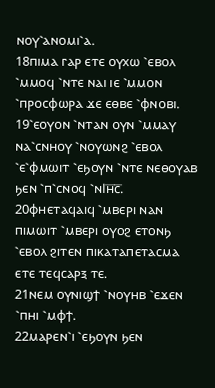ⲛⲟⲩ⳿ⲁⲛⲟⲙⲓ⳿ⲁ.
18ⲡⲓⲙⲁ ⲅⲁⲣ ⲉⲧⲉ ⲟⲩⲭⲱ ⳿ⲉⲃⲟⲗ ⳿ⲙⲙⲟϥ ⳿ⲛⲧⲉ ⲛⲁⲓ ⲓⲉ ⳿ⲙⲙⲟⲛ ⳿ⲡⲣⲟⲥⲫⲱⲣⲁ ϫⲉ ⲉⲑⲃⲉ ⳿ⲫⲛⲟⲃⲓ.
19⳿ⲉⲟⲩⲟⲛ ⳿ⲛⲧⲁⲛ ⲟⲩⲛ ⳿ⲙⲙⲁⲩ ⲛⲁ⳿ⲥⲛⲏⲟⲩ ⳿ⲛⲟⲩⲱⲛϩ ⳿ⲉⲃⲟⲗ ⳿ⲉ⳿ⲫⲙⲱⲓⲧ ⳿ⲉϧⲟⲩⲛ ⳿ⲛⲧⲉ ⲛⲉⲑⲟⲩⲁⲃ ϧⲉⲛ ⳿ⲡ⳿ⲥⲛⲟϥ ⳿ⲛⲒⲏ̅ⲥ̅.
20ⲫⲏⲉⲧⲁϥⲁⲓϥ ⳿ⲙⲃⲉⲣⲓ ⲛⲁⲛ ⲡⲓⲙⲱⲓⲧ ⳿ⲙⲃⲉⲣⲓ ⲟⲩⲟϩ ⲉⲧⲟⲛϧ ⳿ⲉⲃⲟⲗ ϩⲓⲧⲉⲛ ⲡⲓⲕⲁⲧⲁⲡⲉⲧⲁⲥⲙⲁ ⲉⲧⲉ ⲧⲉϥⲥⲁⲣⲝ ⲧⲉ.
21ⲛⲉⲙ ⲟⲩⲛⲓϣϯ ⳿ⲛⲟⲩⲏⲃ ⳿ⲉϫⲉⲛ ⳿ⲡⲏⲓ ⳿ⲙⲫϯ.
22ⲙⲁⲣⲉⲛ⳿ⲓ ⳿ⲉϧⲟⲩⲛ ϧⲉⲛ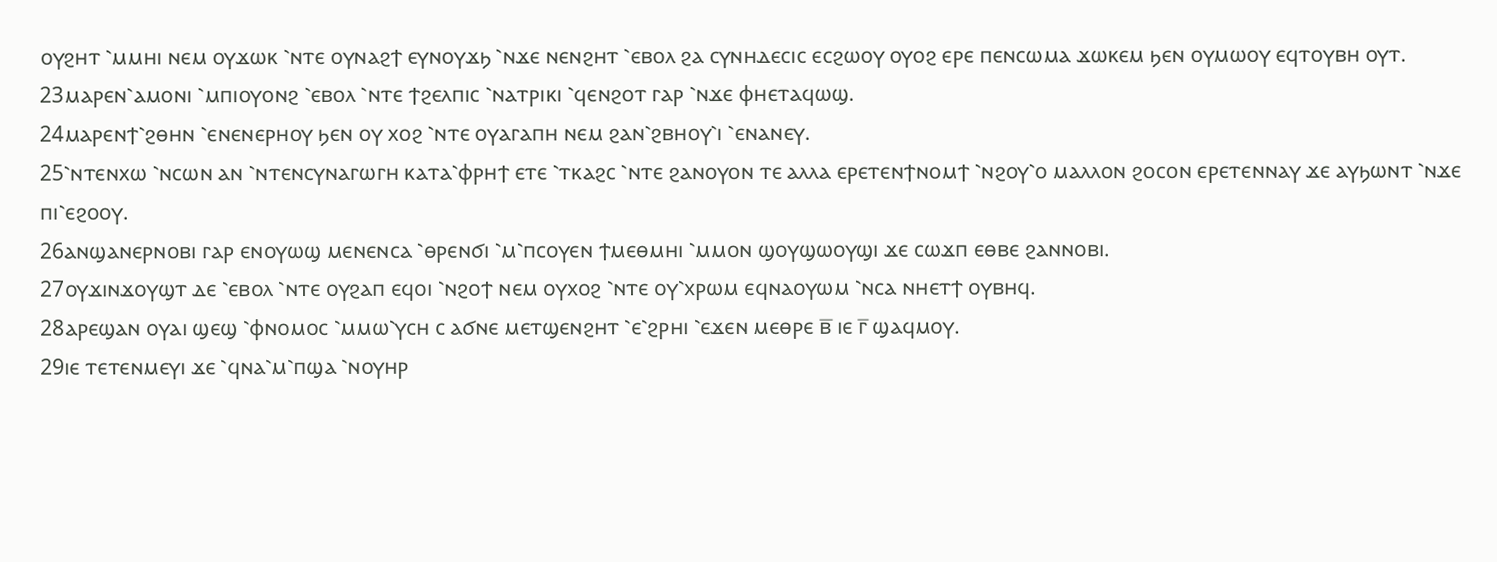ⲟⲩϩⲏⲧ ⳿ⲙⲙⲏⲓ ⲛⲉⲙ ⲟⲩϫⲱⲕ ⳿ⲛⲧⲉ ⲟⲩⲛⲁϩϯ ⲉⲩⲛⲟⲩϫϧ ⳿ⲛϫⲉ ⲛⲉⲛϩⲏⲧ ⳿ⲉⲃⲟⲗ ϩⲁ ⲥⲩⲛⲏⲇⲉⲥⲓⲥ ⲉⲥϩⲱⲟⲩ ⲟⲩⲟϩ ⲉⲣⲉ ⲡⲉⲛⲥⲱⲙⲁ ϫⲱⲕⲉⲙ ϧⲉⲛ ⲟⲩⲙⲱⲟⲩ ⲉϥⲧⲟⲩⲃⲏ ⲟⲩⲧ.
23ⲙⲁⲣⲉⲛ⳿ⲁⲙⲟⲛⲓ ⳿ⲙⲡⲓⲟⲩⲟⲛϩ ⳿ⲉⲃⲟⲗ ⳿ⲛⲧⲉ ϯϩⲉⲗⲡⲓⲥ ⳿ⲛⲁⲧⲣⲓⲕⲓ ⳿ϥⲉⲛϩⲟⲧ ⲅⲁⲣ ⳿ⲛϫⲉ ⲫⲏⲉⲧⲁϥⲱϣ.
24ⲙⲁⲣⲉⲛϯ⳿ϩⲑⲏⲛ ⳿ⲉⲛⲉⲛⲉⲣⲏⲟⲩ ϧⲉⲛ ⲟⲩ ⲭⲟϩ ⳿ⲛⲧⲉ ⲟⲩⲁⲅⲁⲡⲏ ⲛⲉⲙ ϩⲁⲛ⳿ϩⲃⲏⲟⲩ⳿ⲓ ⳿ⲉⲛⲁⲛⲉⲩ.
25⳿ⲛⲧⲉⲛⲭⲱ ⳿ⲛⲥⲱⲛ ⲁⲛ ⳿ⲛⲧⲉⲛⲥⲩⲛⲁⲅⲱⲅⲏ ⲕⲁⲧⲁ⳿ⲫⲣⲏϯ ⲉⲧⲉ ⳿ⲧⲕⲁϩⲥ ⳿ⲛⲧⲉ ϩⲁⲛⲟⲩⲟⲛ ⲧⲉ ⲁⲗⲗⲁ ⲉⲣⲉⲧⲉⲛϯⲛⲟⲙϯ ⳿ⲛϩⲟⲩ⳿ⲟ ⲙⲁⲗⲗⲟⲛ ϩⲟⲥⲟⲛ ⲉⲣⲉⲧⲉⲛⲛⲁⲩ ϫⲉ ⲁⲩϧⲱⲛⲧ ⳿ⲛϫⲉ ⲡⲓ⳿ⲉϩⲟⲟⲩ.
26ⲁⲛϣⲁⲛⲉⲣⲛⲟⲃⲓ ⲅⲁⲣ ⲉⲛⲟⲩⲱϣ ⲙⲉⲛⲉⲛⲥⲁ ⳿ⲑⲣⲉⲛϭⲓ ⳿ⲙ⳿ⲡⲥⲟⲩⲉⲛ ϯⲙⲉⲑⲙⲏⲓ ⳿ⲙⲙⲟⲛ ϣⲟⲩϣⲱⲟⲩϣⲓ ϫⲉ ⲥⲱϫⲡ ⲉⲑⲃⲉ ϩⲁⲛⲛⲟⲃⲓ.
27ⲟⲩϫⲓⲛϫⲟⲩϣⲧ ⲇⲉ ⳿ⲉⲃⲟⲗ ⳿ⲛⲧⲉ ⲟⲩϩⲁⲡ ⲉϥⲟⲓ ⳿ⲛϩⲟϯ ⲛⲉⲙ ⲟⲩⲭⲟϩ ⳿ⲛⲧⲉ ⲟⲩ⳿ⲭⲣⲱⲙ ⲉϥⲛⲁⲟⲩⲱⲙ ⳿ⲛⲥⲁ ⲛⲏⲉⲧϯ ⲟⲩⲃⲏϥ.
28ⲁⲣⲉϣⲁⲛ ⲟⲩⲁⲓ ϣⲉϣ ⳿ⲫⲛⲟⲙⲟⲥ ⳿ⲙⲙⲱ⳿ⲩⲥⲏ ⲥ ⲁϭⲛⲉ ⲙⲉⲧϣⲉⲛϩⲏⲧ ⳿ⲉ⳿ϩⲣⲏⲓ ⳿ⲉϫⲉⲛ ⲙⲉⲑⲣⲉ ⲃ̅ ⲓⲉ ⲅ̅ ϣⲁϥⲙⲟⲩ.
29ⲓⲉ ⲧⲉⲧⲉⲛⲙⲉⲩⲓ ϫⲉ ⳿ϥⲛⲁ⳿ⲙ⳿ⲡϣⲁ ⳿ⲛⲟⲩⲏⲣ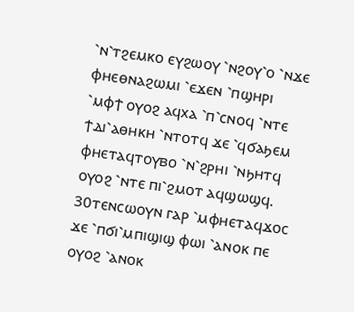⳿ⲛ⳿ⲧϩⲉⲙⲕⲟ ⲉⲩϩⲱⲟⲩ ⳿ⲛϩⲟⲩ⳿ⲟ ⳿ⲛϫⲉ ⲫⲏⲉⲑⲛⲁϩⲱⲙⲓ ⳿ⲉϫⲉⲛ ⳿ⲡϣⲏⲣⲓ ⳿ⲙⲫϯ ⲟⲩⲟϩ ⲁϥⲭⲁ ⳿ⲡ⳿ⲥⲛⲟϥ ⳿ⲛⲧⲉ ϯⲇⲓ⳿ⲁⲑⲏⲕⲏ ⳿ⲛⲧⲟⲧϥ ϫⲉ ⳿ϥϭⲁϧⲉⲙ ⲫⲏⲉⲧⲁϥⲧⲟⲩⲃⲟ ⳿ⲛ⳿ϩⲣⲏⲓ ⳿ⲛϧⲏⲧϥ ⲟⲩⲟϩ ⳿ⲛⲧⲉ ⲡⲓ⳿ϩⲙⲟⲧ ⲁϥϣⲱϣϥ.
30ⲧⲉⲛⲥⲱⲟⲩⲛ ⲅⲁⲣ ⳿ⲙⲫⲏⲉⲧⲁϥϫⲟⲥ ϫⲉ ⳿ⲡϭⲓ⳿ⲙⲡⲓϣⲓϣ ⲫⲱⲓ ⳿ⲁⲛⲟⲕ ⲡⲉ ⲟⲩⲟϩ ⳿ⲁⲛⲟⲕ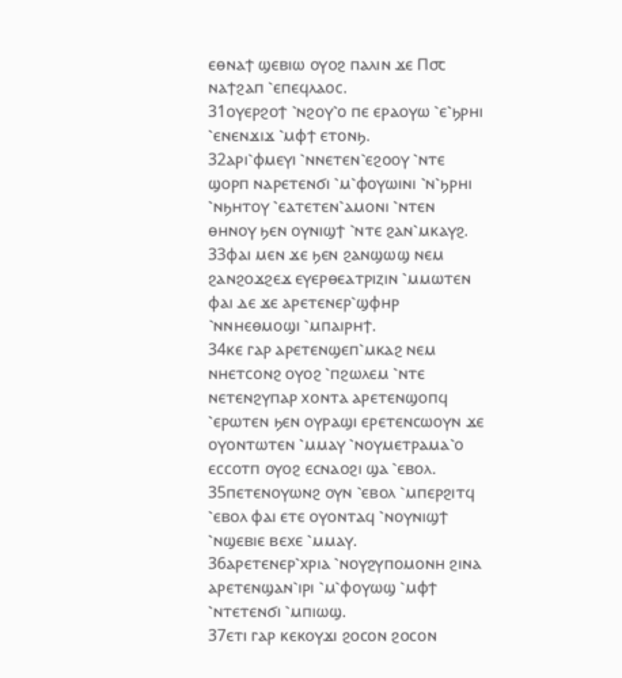ⲉⲑⲛⲁϯ ϣⲉⲃⲓⲱ ⲟⲩⲟϩ ⲡⲁⲗⲓⲛ ϫⲉ Ⲡ⳪ ⲛⲁϯϩⲁⲡ ⳿ⲉⲡⲉϥⲗⲁⲟⲥ.
31ⲟⲩⲉⲣϩⲟϯ ⳿ⲛϩⲟⲩ⳿ⲟ ⲡⲉ ⲉⲣⲁⲟⲩⲱ ⳿ⲉ⳿ϧⲣⲏⲓ ⳿ⲉⲛⲉⲛϫⲓϫ ⳿ⲙⲫϯ ⲉⲧⲟⲛϧ.
32ⲁⲣⲓ⳿ⲫⲙⲉⲩⲓ ⳿ⲛⲛⲉⲧⲉⲛ⳿ⲉϩⲟⲟⲩ ⳿ⲛⲧⲉ ϣⲟⲣⲡ ⲛⲁⲣⲉⲧⲉⲛϭⲓ ⳿ⲙ⳿ⲫⲟⲩⲱⲓⲛⲓ ⳿ⲛ⳿ϧⲣⲏⲓ ⳿ⲛϧⲏⲧⲟⲩ ⳿ⲉⲁⲧⲉⲧⲉⲛ⳿ⲁⲙⲟⲛⲓ ⳿ⲛⲧⲉⲛ ⲑⲏⲛⲟⲩ ϧⲉⲛ ⲟⲩⲛⲓϣϯ ⳿ⲛⲧⲉ ϩⲁⲛ⳿ⲙⲕⲁⲩϩ.
33ⲫⲁⲓ ⲙⲉⲛ ϫⲉ ϧⲉⲛ ϩⲁⲛϣⲱϣ ⲛⲉⲙ ϩⲁⲛϩⲟϫϩⲉϫ ⲉⲩⲉⲣⲑⲉⲁⲧⲣⲓⲍⲓⲛ ⳿ⲙⲙⲱⲧⲉⲛ ⲫⲁⲓ ⲇⲉ ϫⲉ ⲁⲣⲉⲧⲉⲛⲉⲣ⳿ϣⲫⲏⲣ ⳿ⲛⲛⲏⲉⲑⲙⲟϣⲓ ⳿ⲙⲡⲁⲓⲣⲏϯ.
34ⲕⲉ ⲅⲁⲣ ⲁⲣⲉⲧⲉⲛϣⲉⲡ⳿ⲙⲕⲁϩ ⲛⲉⲙ ⲛⲏⲉⲧⲥⲟⲛϩ ⲟⲩⲟϩ ⳿ⲡϩⲱⲗⲉⲙ ⳿ⲛⲧⲉ ⲛⲉⲧⲉⲛϩⲩⲡⲁⲣ ⲭⲟⲛⲧⲁ ⲁⲣⲉⲧⲉⲛϣⲟⲡϥ ⳿ⲉⲣⲱⲧⲉⲛ ϧⲉⲛ ⲟⲩⲣⲁϣⲓ ⲉⲣⲉⲧⲉⲛⲥⲱⲟⲩⲛ ϫⲉ ⲟⲩⲟⲛⲧⲱⲧⲉⲛ ⳿ⲙⲙⲁⲩ ⳿ⲛⲟⲩⲙⲉⲧⲣⲁⲙⲁ⳿ⲟ ⲉⲥⲥⲟⲧⲡ ⲟⲩⲟϩ ⲉⲥⲛⲁⲟϩⲓ ϣⲁ ⳿ⲉⲃⲟⲗ.
35ⲡⲉⲧⲉⲛⲟⲩⲱⲛϩ ⲟⲩⲛ ⳿ⲉⲃⲟⲗ ⳿ⲙⲡⲉⲣϩⲓⲧϥ ⳿ⲉⲃⲟⲗ ⲫⲁⲓ ⲉⲧⲉ ⲟⲩⲟⲛⲧⲁϥ ⳿ⲛⲟⲩⲛⲓϣϯ ⳿ⲛϣⲉⲃⲓⲉ ⲃⲉⲭⲉ ⳿ⲙⲙⲁⲩ.
36ⲁⲣⲉⲧⲉⲛⲉⲣ⳿ⲭⲣⲓⲁ ⳿ⲛⲟⲩϩⲩⲡⲟⲙⲟⲛⲏ ϩⲓⲛⲁ ⲁⲣⲉⲧⲉⲛϣⲁⲛ⳿ⲓⲣⲓ ⳿ⲙ⳿ⲫⲟⲩⲱϣ ⳿ⲙⲫϯ ⳿ⲛⲧⲉⲧⲉⲛϭⲓ ⳿ⲙⲡⲓⲱϣ.
37ⲉⲧⲓ ⲅⲁⲣ ⲕⲉⲕⲟⲩϫⲓ ϩⲟⲥⲟⲛ ϩⲟⲥⲟⲛ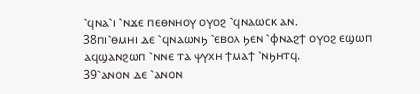⳿ϥⲛⲁ⳿ⲓ ⳿ⲛϫⲉ ⲡⲉⲑⲛⲏⲟⲩ ⲟⲩⲟϩ ⳿ϥⲛⲁⲱⲥⲕ ⲁⲛ.
38ⲡⲓ⳿ⲑⲙⲏⲓ ⲇⲉ ⳿ϥⲛⲁⲱⲛϧ ⳿ⲉⲃⲟⲗ ϧⲉⲛ ⳿ⲫⲛⲁϩϯ ⲟⲩⲟϩ ⲉϣⲱⲡ ⲁϥϣⲁⲛϩⲱⲡ ⳿ⲛⲛⲉ ⲧⲁ ⲯⲩⲭⲏ ϯⲙⲁϯ ⳿ⲛϧⲏⲧϥ.
39⳿ⲁⲛⲟⲛ ⲇⲉ ⳿ⲁⲛⲟⲛ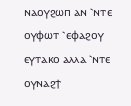ⲛⲁⲟⲩϩⲱⲡ ⲁⲛ ⳿ⲛⲧⲉ ⲟⲩⲫⲱⲧ ⳿ⲉⲫⲁϩⲟⲩ ⲉⲩⲧⲁⲕⲟ ⲁⲗⲗⲁ ⳿ⲛⲧⲉ ⲟⲩⲛⲁϩϯ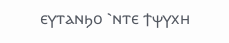ⲉⲩⲧⲁⲛϧⲟ ⳿ⲛⲧⲉ ϯⲯⲩⲭⲏ